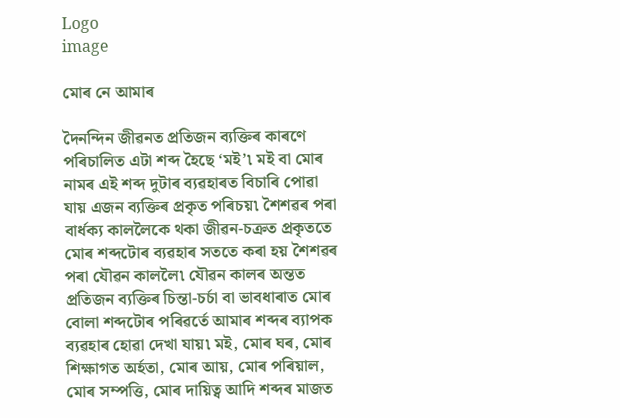Logo
image

মোৰ নে আমাৰ

দৈনন্দিন জীৱনত প্ৰতিজন ব্যক্তিৰ কাৰণে পৰিচালিত এটা শব্দ হৈছে ‘মই’৷ মই বা মোৰ নামৰ এই শব্দ দুটাৰ ব্যৱহাৰত বিচাৰি পোৱা যায় এজন ব্যক্তিৰ প্ৰকৃত পৰিচয়৷ শৈশৱৰ পৰা বাৰ্ধক্য কাললৈকে থকা জীৱন-চক্ৰত প্ৰকৃততে মোৰ শব্দটোৰ ব্যৱহাৰ সততে কৰা হয় শৈশৱৰ পৰা যৌৱন কাললৈ৷ যৌৱন কালৰ অন্তত প্ৰতিজন ব্যক্তিৰ চিন্তা-চৰ্চা বা ভাবধাৰাত মোৰ বোলা শব্দটোৰ পৰিৱৰ্তে আমাৰ শব্দৰ ব্যাপক ব্যৱহাৰ হোৱা দেখা যায়৷ মই, মোৰ ঘৰ, মোৰ শিক্ষাগত অৰ্হতা, মোৰ আয়, মোৰ পৰিয়াল, মোৰ সম্পত্তি, মোৰ দায়িত্ব আদি শব্দৰ মাজত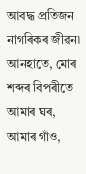আবদ্ধ প্ৰতিজন নাগৰিকৰ জীৱন৷ আনহাতে, মোৰ শব্দৰ বিপৰীতে আমাৰ ঘৰ, আমাৰ গাঁও,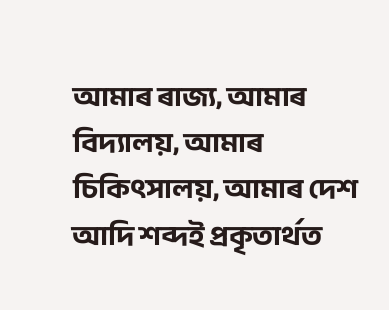আমাৰ ৰাজ্য, আমাৰ বিদ্যালয়, আমাৰ চিকিৎসালয়, আমাৰ দেশ আদি শব্দই প্ৰকৃতাৰ্থত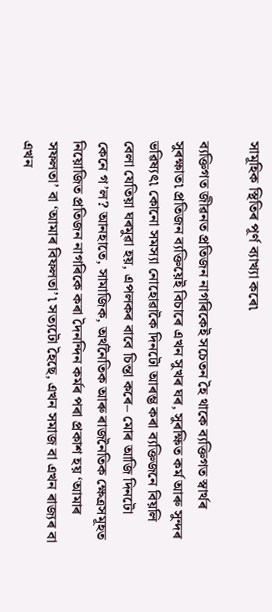সামূহিক স্থিতিৰ পূৰ্ণ ব্যাখ্যা কৰে৷

ব্যক্তিগত জীৱনত প্ৰতিজন নাগৰিকেই সচেতন হৈ থাকে ব্যক্তিগত স্বাৰ্থৰ সুৰক্ষাত৷ প্ৰতিজন ব্যক্তিয়েই বিচাৰে এখন সুখৰ ঘৰ, সুৰক্ষিত কৰ্ম আৰু সুন্দৰ ভৱিষ্যৎ৷ কোনো সমস্যা নোহোৱাকৈ দিনটো আৰম্ভ কৰা ব্যক্তিজনে বিয়লি বেলা যেতিয়া ঘৰমুৱা হয়, এপলকৰ বাবে চিন্তা কৰে– মোৰ আজি দিনটো কেনে গ’ল? আনহাতে, সামাজিক, অৰ্থনৈতিক আৰু ৰাজনৈতিক ক্ষেত্ৰসমূহত নিয়োজিত প্ৰতিজন নাগৰিকে কৰা দৈনন্দিন কৰ্মৰ পৰা প্ৰকাশ হয় ‘আমাৰ সফলতা’ বা ‘আমাৰ বিফলতা’৷ সত্যটো হৈছে, এখন সমাজ বা এখন ৰাজ্যৰ বা এখন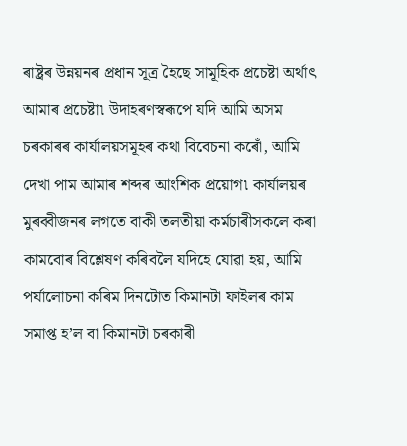ৰাষ্ট্ৰৰ উন্নয়নৰ প্ৰধান সূত্ৰ হৈছে সামূহিক প্ৰচেষ্টা অৰ্থাৎ আমাৰ প্ৰচেষ্টা৷ উদাহৰণস্বৰূপে যদি আমি অসম চৰকাৰৰ কাৰ্যালয়সমূহৰ কথা বিবেচনা কৰোঁ, আমি দেখা পাম আমাৰ শব্দৰ আংশিক প্ৰয়োগ৷ কাৰ্যালয়ৰ মুৰব্বীজনৰ লগতে বাকী তলতীয়া কৰ্মচাৰীসকলে কৰা কামবোৰ বিশ্লেষণ কৰিবলৈ যদিহে যোৱা হয়, আমি পৰ্যালোচনা কৰিম দিনটোত কিমানটা ফাইলৰ কাম সমাপ্ত হ’ল বা কিমানটা চৰকাৰী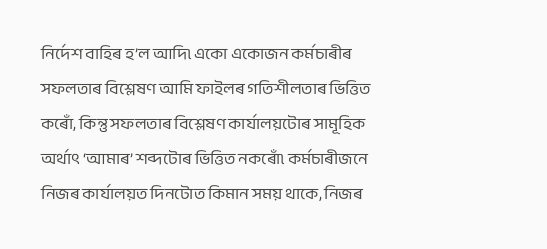নিৰ্দেশ বাহিৰ হ’ল আদি৷ একো একোজন কৰ্মচাৰীৰ সফলতাৰ বিশ্লেষণ আমি ফাইলৰ গতিশীলতাৰ ভিত্তিত কৰোঁ, কিন্তু সফলতাৰ বিশ্লেষণ কাৰ্যালয়টোৰ সামূহিক অৰ্থাৎ ‘আমাৰ’ শব্দটোৰ ভিত্তিত নকৰোঁ৷ কৰ্মচাৰীজনে নিজৰ কাৰ্যালয়ত দিনটোত কিমান সময় থাকে, নিজৰ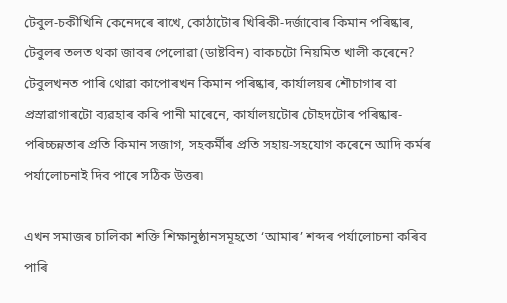টেবুল-চকীখিনি কেনেদৰে ৰাখে, কোঠাটোৰ খিৰিকী-দৰ্জাবোৰ কিমান পৰিষ্কাৰ, টেবুলৰ তলত থকা জাবৰ পেলোৱা (ডাষ্টবিন) বাকচটো নিয়মিত খালী কৰেনে? টেবুলখনত পাৰি থোৱা কাপোৰখন কিমান পৰিষ্কাৰ, কাৰ্যালয়ৰ শৌচাগাৰ বা প্ৰস্ৰাৱাগাৰটো ব্যৱহাৰ কৰি পানী মাৰেনে, কাৰ্যালয়টোৰ চৌহদটোৰ পৰিষ্কাৰ-পৰিচ্চন্নতাৰ প্ৰতি কিমান সজাগ, সহকৰ্মীৰ প্ৰতি সহায়-সহযোগ কৰেনে আদি কৰ্মৰ পৰ্যালোচনাই দিব পাৰে সঠিক উত্তৰ৷

এখন সমাজৰ চালিকা শক্তি শিক্ষানুষ্ঠানসমূহতো ‘আমাৰ’ শব্দৰ পৰ্যালোচনা কৰিব পাৰি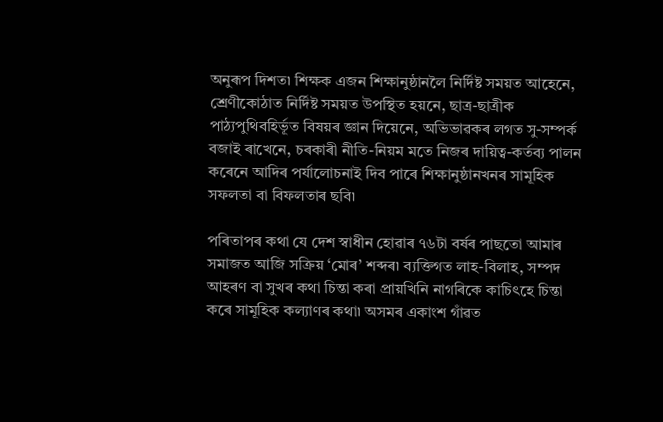অনুৰূপ দিশত৷ শিক্ষক এজন শিক্ষানুষ্ঠানলৈ নিৰ্দিষ্ট সময়ত আহেনে, শ্ৰেণীকোঠাত নিৰ্দিষ্ট সময়ত উপস্থিত হয়নে, ছাত্ৰ-ছাত্ৰীক পাঠ্যপুথিবহিৰ্ভূত বিষয়ৰ জ্ঞান দিয়েনে, অভিভাৱকৰ লগত সু-সম্পৰ্ক বজাই ৰাখেনে, চৰকাৰী নীতি-নিয়ম মতে নিজৰ দায়িত্ব-কৰ্তব্য পালন কৰেনে আদিৰ পৰ্যালোচনাই দিব পাৰে শিক্ষানুষ্ঠানখনৰ সামূহিক সফলতা বা বিফলতাৰ ছবি৷

পৰিতাপৰ কথা যে দেশ স্বাধীন হোৱাৰ ৭৬টা বৰ্ষৰ পাছতো আমাৰ সমাজত আজি সক্ৰিয় ‘মোৰ’ শব্দৰ৷ ব্যক্তিগত লাহ-বিলাহ, সম্পদ আহৰণ বা সুখৰ কথা চিন্তা কৰা প্ৰায়খিনি নাগৰিকে কাচিৎহে চিন্তা কৰে সামূহিক কল্যাণৰ কথা৷ অসমৰ একাংশ গাঁৱত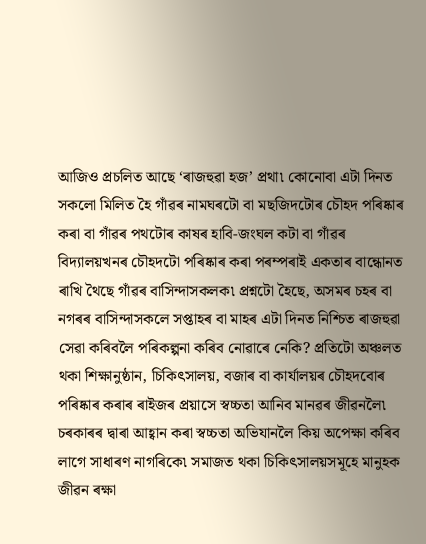আজিও প্ৰচলিত আছে ‘ৰাজহুৱা হজ’ প্ৰথা৷ কোনোবা এটা দিনত সকলো মিলিত হৈ গাঁৱৰ নামঘৰটো বা মছজিদটোৰ চৌহদ পৰিষ্কাৰ কৰা বা গাঁৱৰ পথটোৰ কাষৰ হাবি-জংঘল কটা বা গাঁৱৰ বিদ্যালয়খনৰ চৌহদটো পৰিষ্কাৰ কৰা পৰম্পৰাই একতাৰ বান্ধোনত ৰাখি থৈছে গাঁৱৰ বাসিন্দাসকলক৷ প্ৰশ্নটো হৈছে, অসমৰ চহৰ বা নগৰৰ বাসিন্দাসকলে সপ্তাহৰ বা মাহৰ এটা দিনত নিশ্চিত ৰাজহুৱা সেৱা কৰিবলৈ পৰিকল্পনা কৰিব নোৱাৰে নেকি? প্ৰতিটো অঞ্চলত থকা শিক্ষানুষ্ঠান, চিকিৎসালয়, বজাৰ বা কাৰ্যালয়ৰ চৌহদবোৰ পৰিষ্কাৰ কৰাৰ ৰাইজৰ প্ৰয়াসে স্বচ্চতা আনিব মানৱৰ জীৱনলৈ৷ চৰকাৰৰ দ্বাৰা আহ্বান কৰা স্বচ্চতা অভিযানলৈ কিয় অপেক্ষা কৰিব লাগে সাধাৰণ নাগৰিকে৷ সমাজত থকা চিকিৎসালয়সমূহে মানুহক জীৱন ৰক্ষা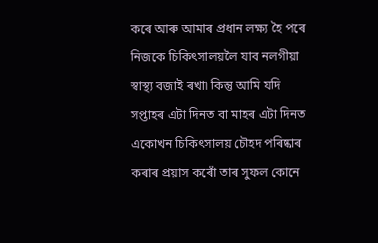কৰে আৰু আমাৰ প্ৰধান লক্ষ্য হৈ পৰে নিজকে চিকিৎসালয়লৈ যাব নলগীয়া স্বাস্থ্য বজাই ৰখা৷ কিন্তু আমি যদি সপ্তাহৰ এটা দিনত বা মাহৰ এটা দিনত একোখন চিকিৎসালয় চৌহদ পৰিষ্কাৰ কৰাৰ প্ৰয়াস কৰোঁ তাৰ সুফল কোনে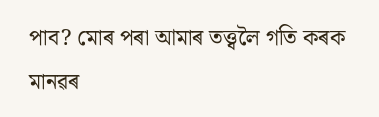পাব? মোৰ পৰা আমাৰ তত্ত্বলৈ গতি কৰক মানৱৰ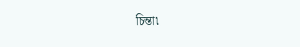চিন্তা৷